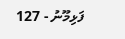ފަޅިމޫނު - 127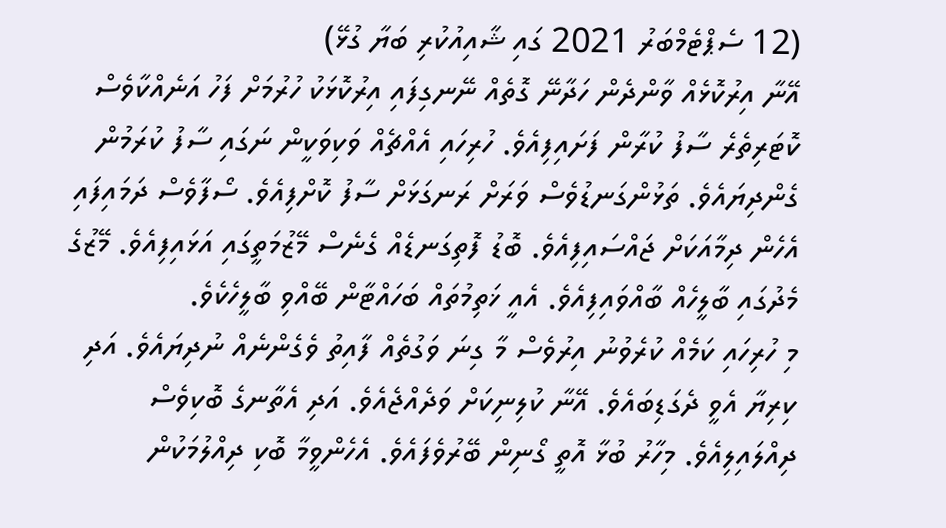(12 ސެޕްޓެމްބަރު 2021 ގައި ޝާއިއުކުރި ބަޔާ ގުޅޭ)
އޭނާ އިރުކޮޅެއް ވާންދެން ހަދާނޭ ގޮތެއް ނޭނގިފައި އިރުކޮޅަކު ހުރުމަށް ފަހު އަނެއްކާވެސް ކޮޓަރިތެރެ ސާފު ކުރާން ފަށައިފިއެވެ. ހުރިހައި އެއްޗެއް ވަކިވަކީން ނަގައި ސާފު ކުރަމުން ގެންދިޔައެވެ. ތަޅުންގަނޑުވެސް ވަރަށް ރަނގަޅަށް ސާފު ކޮށްފިއެވެ. ސޯފާވެސް ދަމައިފައި އެހެން ދިމާއަކަށް ޖައްސައިފިއެވެ. ބޮޑު ފޮތިގަނޑެއް ގެނެސް މޭޒުމަތީގައި އަޅައިފިއެވެ. މޭޒުގެ މެދުގައި ބާލީހެއް ބާއްވައިފިއެވެ. އެއީ ޚަތިމުތައް ބަހައްޓާން ބޭއްވި ބާލީހެކެވެ.
މި ހުރިހައި ކަމެއް ކުރެވުނު އިރުވެސް މާ ގިނަ ވަގުތެއް ފާއިތު ވެގެންނެއް ނުދިޔައެވެ. އަދި ކިރިޔާ އެވީ ދެގަޑިބައެވެ. އޭނާ ކުލިނިކަށް ވަދެއްޖެއެވެ. އަދި އެތާނގެ ބޮކިވެސް ދިއްލައިލިއެވެ. މިހާރު ބުޅާ އޮތީ ގޯނިން ބޭރުވެފައެވެ. އެހެންވީމާ ބޮކި ދިއްލުމަކުން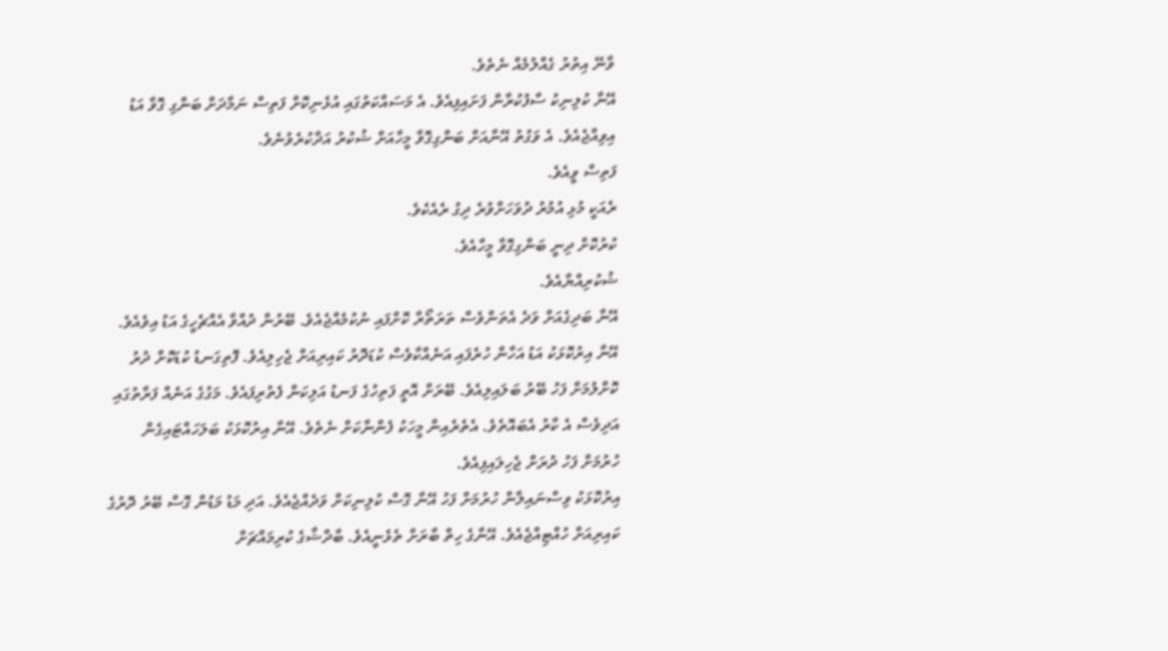ވާނޭ އިތުރު ގެއްލުމެއް ނެތެވެ.
އޭނާ ކުލިނިކު ސާފުކުރާން ފަށައިފިއެވެ. އެ މަސައްކަތުގައި އުޅެނިކޮށް ފަތިސް ނަމާދަށް ބަންގި ގޮވާ އަޑު އިވިއްޖެއެވެ. އެ ވަގުތު އޭނާއަށް ބަންގިގޮވާ މީހާއަށް ޝުކުރު އަދާކުރެވުނެވެ.
ފަތިސް ވީއެވެ.
ރެއަކީ މުޅި އުމުރު ދުވަހަށްވުރެ ދިގު ރެއެކެވެ.
ކުރުކޮށް ދިނީ ބަންގިގޮވާ މީހާއެވެ.
ޝުކުރިއްޔާއެވެ.
އޭނާ ބަދިގެއަށް ވަދެ އެތަންވެސް ތަރަތޯރާ ކޮށްފައި ނުކުމެއްޖެއެވެ. ބޭރުން ދުއްވާ އެއްޗެހީގެ އަޑު އިވެއެވެ. އޭނާ އިރުކޮޅަކު އަޑު އަހާން ހުރެފައި އަނެއްކާވެސް ކުޑަދޮރު ކައިރިއަށް ޖެހިލިއެވެ. ފޮތިގަނޑު ކުޑަކޮށް ދުރު ކޮށްލުމަށް ފަހު ބޭރު ބަލައިލިއެވެ. ބޭރަށް އޮތީ ފަތިހުގެ ފަނޑު އަލިކަން ފެތުރިފައެވެ. މަގުގެ އަނެއް ފަރާތުގައި އަދިވެސް އެ ކާރު އެބައޮތެވެ. އެތެރެއިން މީހަކު ފެންނާކަށް ނެތެވެ. އޭނާ އިރުކޮޅަކު ބަލަހައްޓައިގެން ހުރުމަށް ފަހު ދުރަށް ޖެހިލައިފިއެވެ.
އިރުކޮޅަކު ވިސްނައިލާން ހުރުމަށް ފަހު އޭނާ ގޮސް ކުލިނިކަށް ވަދެއްޖެއެވެ. އަދި މަޑު މަޑުން ގޮސް ބޭރު ދޮރުގެ ކައިރިއަށް ހުއްޓިއްޖެއެވެ. އޭނާގެ ހިތް ބާރަށް ތެޅެނީއެވެ. ބާދްޝާގެ ކުރިމައްޗަށް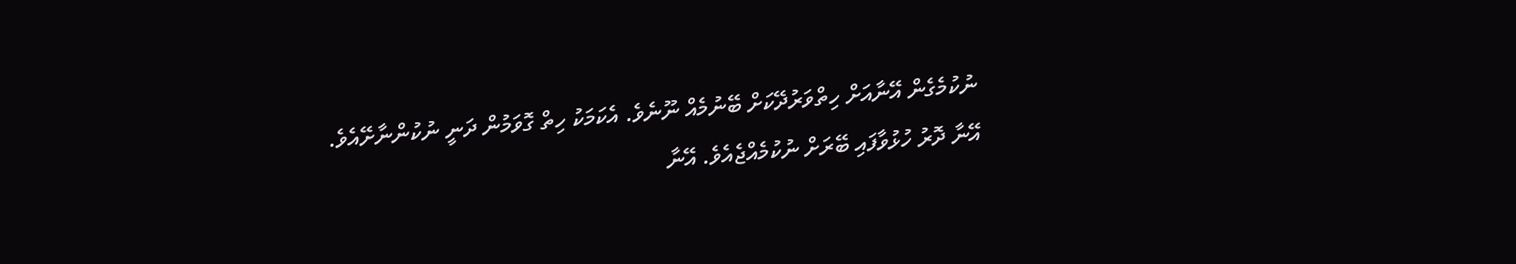ނުކުމެގެން އޭނާއަށް ހިތްވަރުދޭކަށް ބޭނުމެއް ނޫނެވެ. އެކަމަކު ހިތް ގޮވަމުން ދަނީ ނުކުންނާށޭއެވެ.
އޭނާ ދޮރު ހުޅުވާފައި ބޭރަށް ނުކުމެއްޖެއެވެ. އޭނާ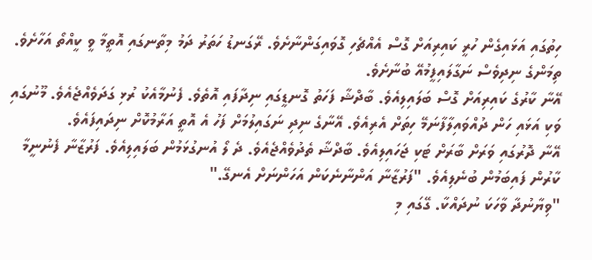ހިތުގައި އަޅައިގެން ހުރީ ކައިރިއަށް ގޮސް އެއްޗެހި ގޮވައިގަންނާށެވެ. ރޭގަނޑު ހަތަރު ދަމު މިތާނގައި އޮތީމާ ވީ ކީއްތޯ އަހާށެވެ. ތިމަންގެ ނިދިވެސް ނަގާލައިފީމުއޭ ބުނާށެވެ.
އޭނާ ކާރުގެ ކައިރިއަށް ގޮސް ބަލައިލިއެވެ. ބާދްޝާ ފަހަތު ގޮނޑީގައި ނިދާފައި އޮތެވެ. ފެނުމާއެކު ރުޅި ގަދަވެއްޖެއެވެ. މޫނުގައި ވަކި އަޅައި ހަން ދުއްވައިލާފާނަމޭ ހިތަށް އެރިއެވެ. އޭނާގެ ނިދި ނަގައިލުމަށް ފަހު އެ އޮތީ އަރާމުކޮށް ނިދައިފައެވެ.
އޭނާ ދޮރުގައި ވަރަށް ބާރަށް ޓަކި ޖަހައިލިއެވެ. ބާދްޝާ ތެދުވެއްޖެއެވެ. ދެ ލޯ އުނގުޅަމުން ބަލައިލިއެވެ. ފަރުޒާނާ ފެނުނީމާ ކާރުން ފައިބަމުން ބުނެލިއެވެ. "ފަރުޒާނާ އަންނާނެކަން އަހަންނަށް އެނގޭ."
"ވިޔާނުދާ ވާހަކަ ނުދައްކާ. ގޭގައި މި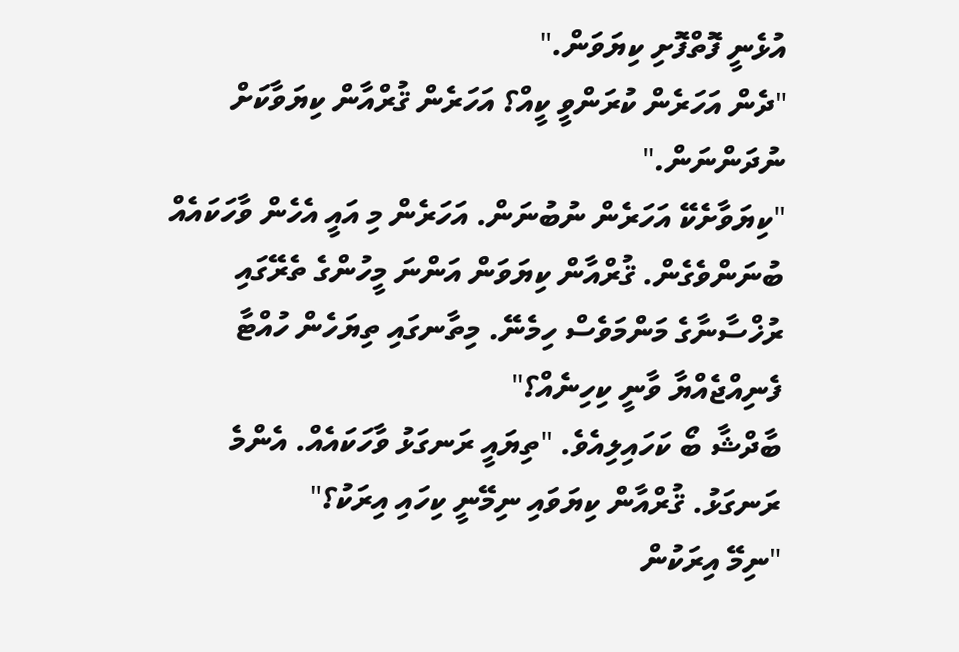އުޅެނީ ފޮތްފޮށި ކިޔަވަން."
"ދެން އަހަރެން ކުރަންވީ ކީއް؟ އަހަރެން ޤުރްއާން ކިޔަވާކަށް ނުދަންނަން."
"ކިޔަވާށެކޭ އަހަރެން ނުބުނަން. އަހަރެން މި އައީ އެހެން ވާހަކައެއް ބުނަންވެގެން. ޤުރްއާން ކިޔަވަން އަންނަ މީހުންގެ ތެރޭގައި ރުޚްސާނާގެ މަންމަވެސް ހިމެނޭ. މިތާނގައި ތިޔަހެން ހުއްޓާ ފެނިއްޖެއްޔާ ވާނީ ކިހިނެއް؟"
ބާދްޝާ ބޯ ކަހައިލިއެވެ. "ތިޔައީ ރަނގަޅު ވާހަކައެއް. އެންމެ ރަނގަޅު. ޤުރްއާން ކިޔަވައި ނިމޭނީ ކިހައި އިރަކު؟"
"ނިމޭ އިރަކުން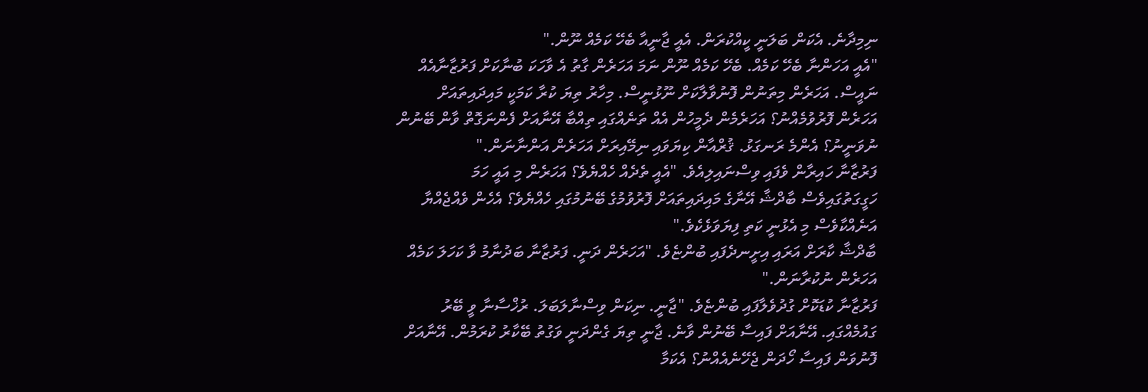ނިމިދާނެ. އެކަން ބަލަނީ ކީއްކުރަން. އެއީ ޖާނީއާ ބެހޭ ކަމެއް ނޫން."
"އެއީ އަހަންނާ ބެހޭ ކަމެއް. ބެހޭ ކަމެއް ނޫން ނަމަ އަހަރެން ގާތު އެ ވާހަކަ ބުނާކަށް ފަރުޒާނާއެއް ނައީސް. އަހަރެން މިތަނުން ފޮނުވާލާކަށް ނޫޅުނީސް. މިހާރު ތިޔަ ކުރާ ކަމަކީ މައިދައިތައަށް އަހަރެން ފޮރުވުމެއްނު؟ އަހަރެމެން ދެމީހުން އެއް ތަނެއްގައި ތިއްބާ އޭނާއަށް ފެންނަގޮތް ވާން ބޭނުން ނުވަނީނު؟ އެންމެ ރަނގަޅު. ޤުރްއާން ކިޔަވައި ނިމޭއިރަށް އަހަރެން އަންނާނަން."
ފަރުޒާނާ ހައިރާން ވެފައި ވިސްނައިލިއެވެ. "އެއީ ތެދެއް ހެއްޔެވެ؟ އަހަރެން މި އައީ ހަމަ ހަގީގަތުގައިވެސް ބާދްޝާ އޭނާގެ މައިދައިތައަށް ފޮރުވުމުގެ ބޭނުމުގައި ހެއްޔެވެ؟ އެހެން ވެއްޖެއްޔާ އަނެއްކާވެސް މި އެޅުނީ ކަތި ފިޔަވަޅެކެވެ."
ބާދްޝާ ކާރަށް އަރައި އިށީނދެފައި ބުންޏެވެ. "އަހަރެން ދަނީ. ފަރުޒާނާ ބަދުނާމު ވާ ކަހަލަ ކަމެއް އަހަރެން ނުކުރާނަން."
ފަރުޒާނާ ކުޑަކޮށް ގުދުވެލާފައި ބުންޏެވެ. "ޖާނީ. ނިކަން ވިސްނާލަބަލަ. ރުޚްސާނާ ވީ ބޭރު ގައުމެއްގައި. އޭނާއަށް ފައިސާ ބޭނުން ވާނެ. ޖާނީ ތިޔަ ގެންދަނީ ވަގުތު ބޭކާރު ކުރަމުން. އޭނާއަށް ފޮނުވަން ފައިސާ ހޯދަން ޖެހޭނެއެއްނު؟ އެކަމާ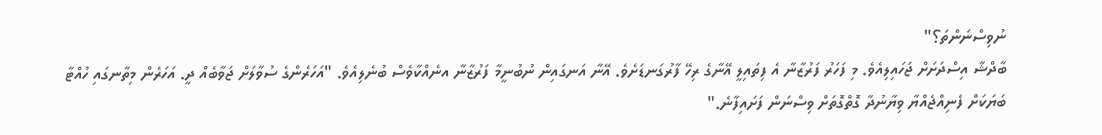ނުވިސްނަންތަ؟"
ބާދްޝާ އިސްދަށަށް ޖަހައިލިއެވެ. މި ފަހަރު ފަރުޒާނާ އެ ފިތައިލީ އޭނާގެ ރިހޭ ފާރުގަނޑަށެވެ. އޭނާ އަނގައިން ނުބުނީމާ ފަރުޒާނާ އނެއްކާވެސް ބުނެލިއެވެ. "އަހަރެންގެ ސުވާލަށް ޖަވާބެއް ދީ. އަހަރެން މިތާނގައި ހުއްޓާ ބަޔަކަށް ފެނިއްޖެއްޔާ ވިޔާނުދާ ގޮތްގޮތަށް ވިސްނަން ފަށައިފާނެ."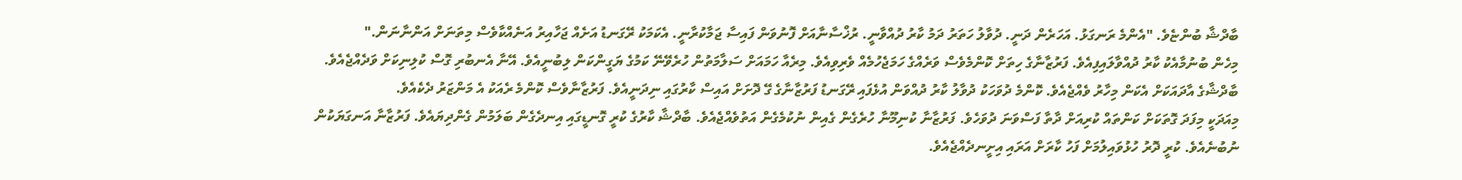ބާދްޝާ ބުންޏެވެ. "އެންމެ ރަނގަޅު. އަހަރެން ދަނީ. ދުވާލު ހަތަރު ދަމު ކާރު ދުއްވާނީ. ރުޚްސާނާއަށް ފޮނުވަން ފައިސާ ޖަމާކުރާނީ. އެކަމަކު ރޭގަނޑު އަށެއް ޖަހާއިރު އަނެއްކާވެސް މިތަނަށް އަންނާނަން."
މިހެން ބުނުމާއެކު ކާރު ދުއްވާލައިފިއެވެ. ފަރުޒާނާގެ ހިތަށް ކޮންމެވެސް ވަރެއްގެ ހަމަޖެހުމެއް ވެރިވިއެވެ. މިރެއާ ހަމައަށް ސަލާމަތުން ހުރެވޭނޭ ކަމުގެ ޔަގީންކަން ލިބުނީއެވެ. އޭނާ އެނބުރި ގޮސް ކުލިނިކަށް ވަދެއްޖެއެވެ.
ބާދްޝާގެ އާދައަކަށް އެކަން މިހާރު ވެއްޖެއެވެ. ކޮންމެ ދުވަހަކު ދުވާލު ކާރު ދުއްވަން އުޅެފައި ރޭގަނޑު ފަރުޒާނާގެ ގޭ ދޮށަށް އައިސް ކާރުގައި ނިދަނީއެވެ. ފަރުޒާނާވެސް ކޮންމެ ރެއަކު އެ މަންޒަރު ދެކެއެވެ.
މިއަދަކީ މިފަދަ ގޮތަކަށް ކަންތައް ކުރިއަށް ދާތާ ފަސްވަނަ ދުވަހެވެ. ފަރުޒާނާ ކުނިމޫނާ ހުރެގެން ގެއިން ނުކުމެގެން އަތުވެއްޖެއެވެ. ބާދްޝާ ކާރުގެ ކުރީ ގޮނޑީގައި އިނދެގެން ބަލަމުން ގެންދިޔައެވެ. ފަރުޒާނާ އަނގަޔަކުން ނުބުނެއެވެ. ކުރީ ދޮރު ހުޅުވައިލުމަށް ފަހު ކާރަށް އަރައި އިށީނދެއްޖެއެވެ.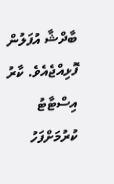ބާދްޝާ އުފަލުން ފޮޅިއްޖެއެވެ. ކާރު އިސްޓާޓު ކުރުމަށްފަހު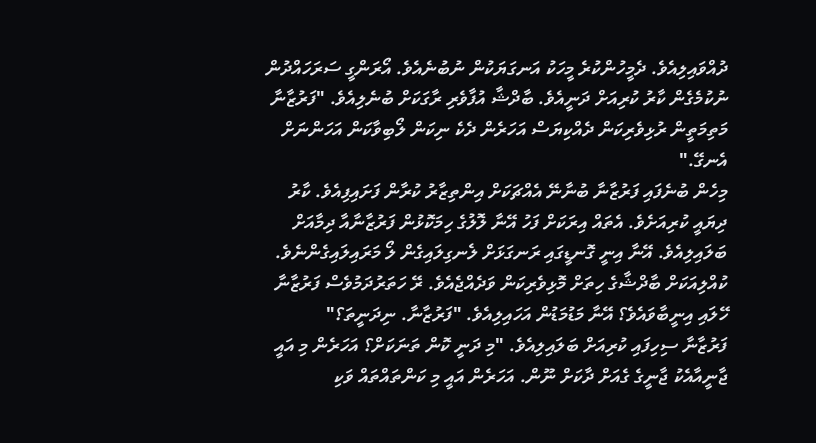ދުއްވައިލިއެވެ. ދެމީހުންކުރެ މީހަކު އަނގަޔަކުން ނުބުނެއެވެ. އޯރަންގީ ސަރަހައްދުން ނުކުމެގެން ކާރު ކުރިއަށް ދަނީއެވެ. ބާދްޝާ އުފާވެރި ރާގަކަށް ބުނެލިއެވެ. "ފަރުޒާނާ މަތިމަތީން ރުޅިވެރިކަން ދެއްކިޔަސް އަހަރެން ދެކެ ނިކަން ލޯބިވާކަން އަހަންނަށް އެނގޭ."
މިހެން ބުނެފައި ފަރުޒާނާ ބުނާނޭ އެއްޗަކަށް އިންތިޒާރު ކުރާން ފަށައިފިއެވެ. ކާރު ދިޔައީ ކުރިއަށެވެ. އެތައް އިރަކަށް ފަހު އޭނާ ލޮލުގެ ހިމަކޮޅުން ފަރުޒާނާއާ ދިމާއަށް ބަލައިލިއެވެ. އޭނާ އިނީ ގޮނޑީގައި ރަނގަޅަށް ލެނގިލައިގެން ލޯ މަރައިލައިގެންނެވެ.
ކުއްލިއަކަށް ބާދްޝާގެ ހިތަށް މޮޅިވެރިކަން ވަދެއްޖެއެވެ. ރޭ ހަތަރުދަމުވެސް ފަރުޒާނާ ހޭލައި އިނީބާވައެވެ؟ އޭނާ މަޑުމަޑުން އަހައިލިއެވެ. "ފަރުޒާނާ. ނިދަނީތަ؟"
ފަރުޒާނާ ސިހިފައި ކުރިއަށް ބަލައިލިއެވެ. "މި ދަނީ ކޮން ތަނަކަށް؟ އަހަރެން މި އައީ ޖާނީއާއެކު ޖާނީގެ ގެއަށް ދާކަށް ނޫން. އަހަރެން އައީ މި ކަންތައްތައް ވަކި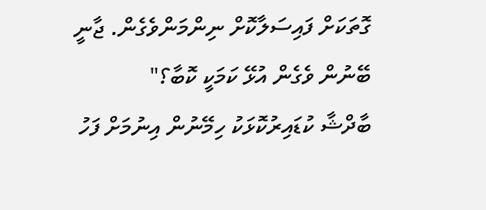ގޮތަކަށް ފައިސަލާކޮށް ނިންމަންވެގެން. ޖާނީ ބޭނުން ވެގެން އުޅޭ ކަމަކީ ކޮބާ؟"
ބާދްޝާ ކުޑައިރުކޮޅަކު ހިމޭނުން އިނުމަށް ފަހު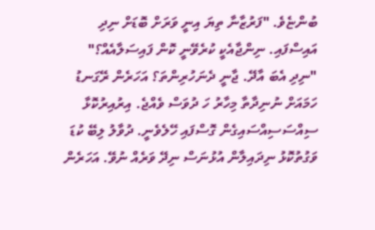ބުންޏެވެ. "ފަރުޒާނާ ތިޔަ އިނީ ވަރަށް ބޮޑަށް ނިދި އައިސްފައި. ނިންޖާއެކީ ކުރެވޭނީ ކޮން ފައިސަލާއެއް؟"
"ނިދި އެބަ އާދޭ. ޖާނީ ދެނަހުރިންތަ؟ އަހަރެން ރޭގަނޑު ހަމައަށް ނުނިދާތާ މިހާރު ހަ ދުވަސް ވެއްޖެ. އިރުއިރުކޮޅާ ސިއްސަސިއްސައިގެން ގޮސްފައި ހޭލެވެނީ. ދުވާލު ލިބޭ ކުޑަ ވަގުތުކޮޅު ނިދައިލާން އުޅުނަސް ނިދޭ ވަރެއް ނުވޭ. އަހަރެން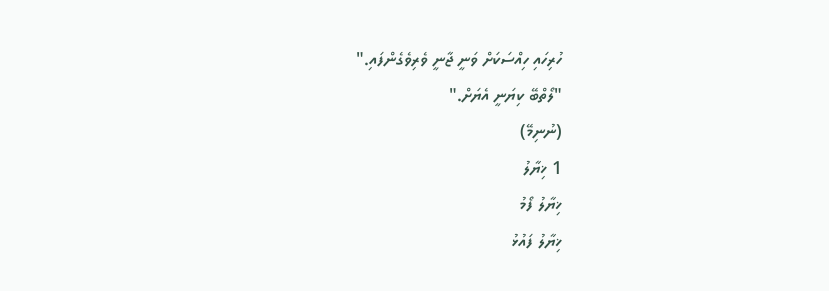ހުރިހައި ހިއްސަކަށް ވަނީ ޖާނީ ވެރިވެގެންފައި."
"ލޯތްބޭ ކިޔަނީ އެޔަށް."
(ނުނިމޭ)
1 ޚިޔާލު
ޚިޔާލު ފޯމު
ޚިޔާލު ފައުޅު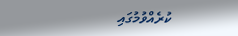ކުރެއްވުމުގައި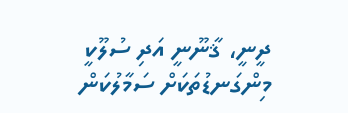ދީނީ، ޤާނޫނީ އަދި ސުލޫކީ މިންގަނޑުތަކަށް ސަމާލުކަން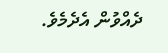ދެއްވުން އެދެމެވެ.